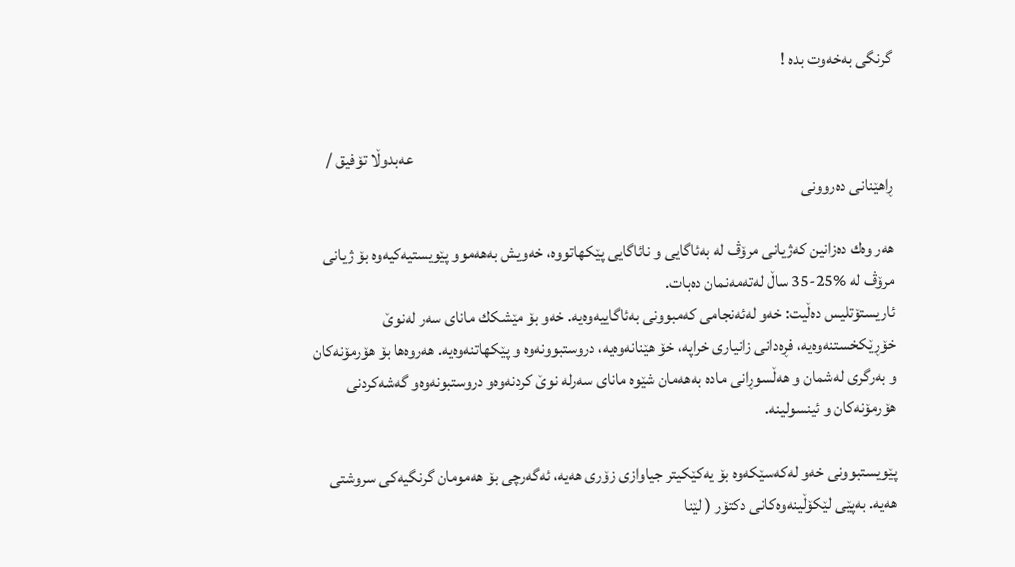گرنگی به‌خه‌وت بده !


                                                                                                                                                عه‌بدوڵا تۆفیق / ڕاهێنانی دەروونی

هه‌ر وه‌ك ده‌زانین که‌ژیانی مرۆڤ له‌ به‌ئاگایی و نائاگایی پێکهاتووه، خه‌ویش به‌هه‌موو پێویستیه‌کیه‌وه ‌بۆ ژیانی مرۆڤ له %25-35 ساڵ له‌ته‌مه‌نمان ده‌بات.
ئاریستۆتلیس ده‌ڵیت: خه‌و له‌ئه‌نجامی که‌مبوونی به‌ئاگاییه‌وه‌یه. خه‌و بۆ مێشکك مانای سه‌ر له‌نوێ خۆڕێکخستنه‌وه‌یه، فڕه‌دانی زانیاری خراپه، خۆ هێنانه‌وه‌یه، دروستبوونه‌وه‌ و پێکهاتنه‌وه‌یه. هه‌روه‌ها بۆ هۆرمۆنه‌کان و به‌رگری له‌شمان و هه‌ڵسوڕانی ماده‌ به‌هه‌مان شێوه‌ مانای سه‌رله نوێ کردنەوه‌و دروستبونه‌وه‌و گه‌شه‌کردنی هۆرمۆنه‌کان و ئینسولینه.

پێویستبوونی خه‌و له‌که‌سێکه‌وه ‌بۆ یه‌کێکیتر جیاوازی زۆری هه‌یه، ئه‌گه‌رچی بۆ هه‌مومان گرنگیه‌کی سروشتی هه‌یه. به‌پێی لێکۆڵینه‌وه‌کانی دکتۆر ( لێنا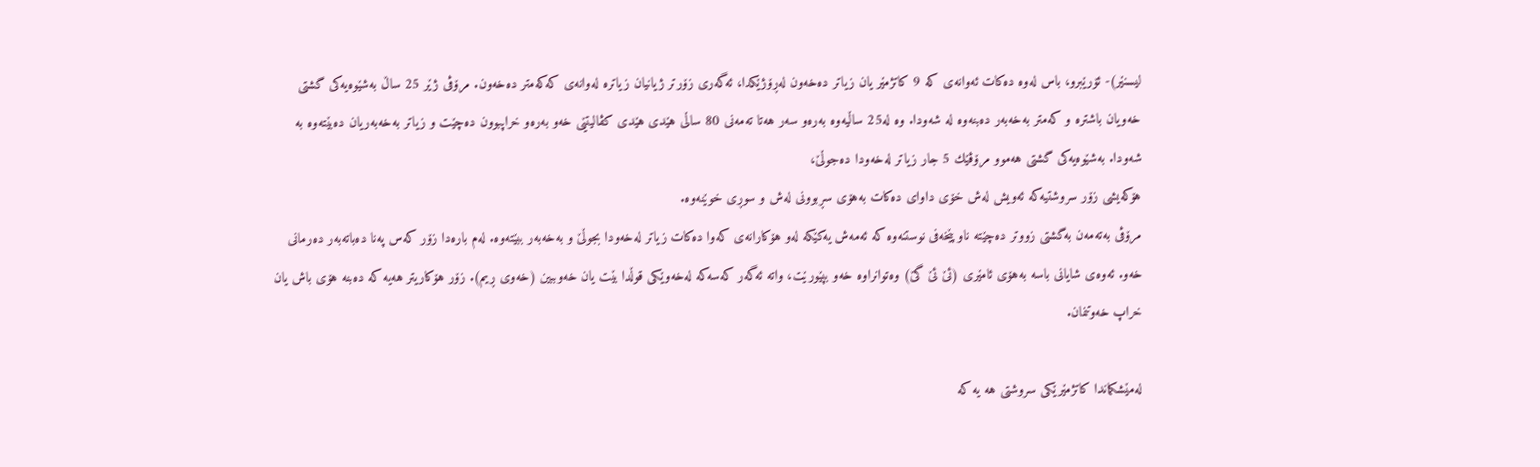لیسنێر)- ئۆرێبرو، باس له‌وه‌ ده‌کات ‌ئه‌وانه‌ی کە 9 کاتژمێر یان زیاتر ده‌خه‌ون له‌ڕۆژێکدا، ئه‌گه‌ری زۆرتر ژیانیان زیاتره له‌وانه‌ی که‌که‌متر ده‌خه‌ون. مرۆڤی ژێر 25 ساڵ به‌شێوه‌یه‌کی گشتی خه‌ویان باشتره‌ و که‌متر به‌خه‌به‌ر ده‌بنه‌وه‌ له‌ شه‌ودا. وه له25 ساڵیه‌وه ‌به‌ره‌و سه‌ر هه‌تا ته‌مه‌نی 80 ساڵی هێدی هێدی کڤالیتێی خه‌و به‌ره‌و خراپبوون ده‌چێت و زیاتر به‌خه‌به‌ریان ده‌بێته‌وه بە شەودا. به‌شێوه‌یه‌کی گشتی هه‌موو مرۆڤێك 5 جار زیاتر له‌خه‌ودا ده‌جوڵێ،
هۆکه‌یشی زۆر سروشتیه‌که‌ ئه‌ویش له‌ش خۆی داوای ده‌کات به‌هۆی سڕبوونی له‌ش و سوڕی خوێنه‌وه.
مرۆڤی به‌ته‌مه‌ن به‌گشتی زووتر ده‌چێته ‌ناو پێخه‌فی نوستنه‌وه‌ که‌ ئه‌مه‌ش یه‌کێکه ‌له‌و هۆکارانه‌ی که‌وا ده‌کات زیاتر له‌خه‌ودا بجوڵێ و به‌خه‌به‌ر ببێته‌وه. له‌م باره‌دا زۆر که‌س په‌نا ده‌باته‌به‌ر ده‌رمانی خه‌و. ئه‌وه‌ی شایانی باسه ‌به‌هۆی ئامێری (ئێ ئێ گێ) وه‌توانراوه‌ خه‌و بپێورێت، واته ‌ئه‌گه‌ر که‌سه‌که ‌له‌خه‌وێکی قوڵدا بێت یان خه‌وببین (خه‌وی ڕیم). زۆر هۆکاریتر هەیه ‌‌که ‌ده‌بنه‌ هۆی باش یان خراپ خه‌وتنمان.

له‌مێشکماندا کاتژمێرێكی سروشتی هه یه‌ ‌که‌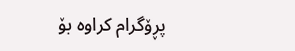پڕۆگرام کراوه‌ بۆ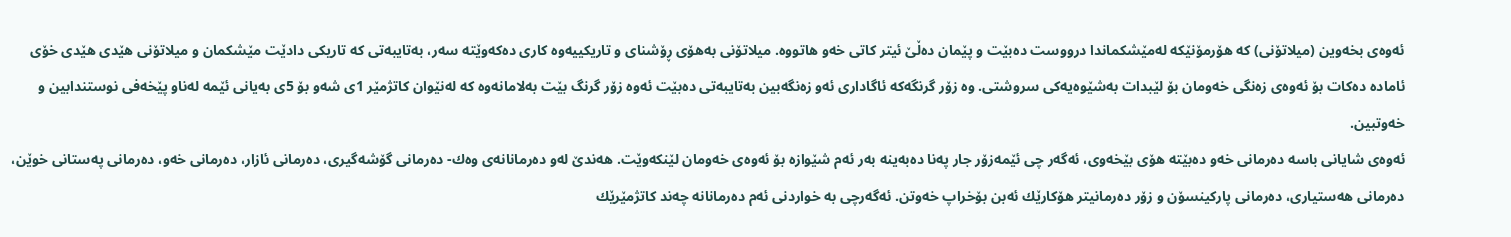ئه‌وه‌ی بخه‌وین (میلاتۆنی) کە هۆرمۆنێکه‌ له‌مێشکماندا درووست ده‌بێت و پێمان ده‌ڵێ ئیتر ‌کاتی خه‌و هاتووه. میلاتۆنی به‌هۆی ڕۆشنای و تاریکییه‌وه‌ کاری ده‌که‌وێته ‌سه‌ر، به‌تایبه‌تی که ‌تاریکی دادێت مێشکمان و میلاتۆنی هێدی هێدی خۆی ئاماده‌ ده‌کات بۆ ئه‌وه‌ی زه‌نگی خه‌ومان بۆ لێبدات به‌شێوه‌یه‌کی سروشتی. وه‌ زۆر گرنگه‌که‌ ئاگاداری ئه‌و زه‌نگه‌بین به‌تایبه‌تی ده‌بێت ئه‌وه‌ زۆر گرنگ بێت به‌لامانه‌وه‌ که ‌له‌نێوان کاتژمێر 1ی شه‌و بۆ 5ی به‌یانی ئێمه‌ له‌ناو پێخه‌فی نوستندابین و خه‌وتبین.
ئەوەی شایانی باسە ده‌رمانی خه‌و ده‌بێته‌ هۆی بێخه‌وی، ئه‌گه‌ر چی ئێمه‌زۆر جار په‌نا ده‌به‌ینه‌ به‌ر ئه‌م شێوازه‌ بۆ ئه‌وه‌ی خه‌ومان لێنکه‌وێت. هه‌ندێ له‌و ده‌رمانانه‌ی وه‌ك- ده‌رمانی گۆشه‌گیری، ده‌رمانی ئازار، ده‌رمانی خه‌و، ده‌رمانی په‌ستانی خوێن، ده‌رمانی هه‌ستیاری، ده‌رمانی پارکینسۆن و زۆر دەرمانیتر ‌هۆکارێك ئەبن بۆخراپ خه‌وتن. ئه‌گه‌رچی بە خواردنی ئەم دەرمانانە چه‌ند کاتژمێرێك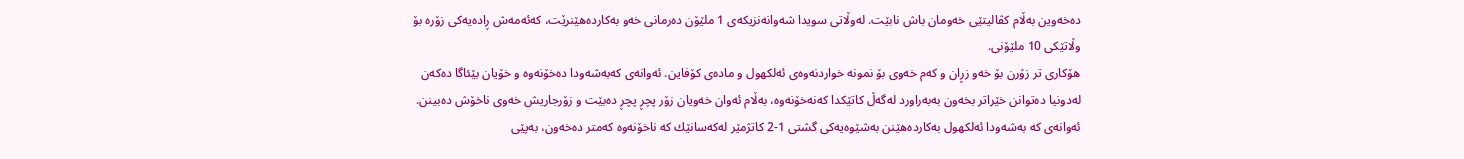ده‌خه‌وین به‌ڵام کڤالیتێی خه‌ومان باش نابێت. له‌وڵاتی سویدا شه‌وانه‌نزیکه‌ی 1 ملێۆن ده‌رمانی خه‌و به‌کارده‌هێنرێت، که‌ئه‌مەش ڕاده‌یه‌کی زۆره ‌بۆ وڵاتێکی 10 ملێۆنی.
هۆکاری تر زۆرن بۆ خه‌و زڕان و ‌که‌م خه‌وی بۆ نمونە خواردنه‌وه‌ی ئه‌لکهول و ماده‌ی کۆفاین. ئه‌وانه‌ی که‌به‌شه‌ودا ده‌خۆنه‌وه‌ و خۆیان بێئاگا ده‌که‌ن له‌دونیا ده‌توانن خێراتر بخه‌ون به‌به‌راورد له‌گه‌ڵ کاتێکدا که‌نه‌خۆنه‌وه، به‌ڵام ئه‌وان خه‌ویان زۆر پچڕ پچڕ ده‌بێت و زۆرجاریش خه‌وی ناخۆش ده‌بینن. ئه‌وانەی کە بەشەودا ئەلکهول بەکاردەهێنن به‌شێوه‌یه‌کی گشتی 1-2 کاتژمێر له‌که‌سانێك که‌ ناخۆنه‌وه‌ که‌متر ده‌خه‌ون، به‌پێی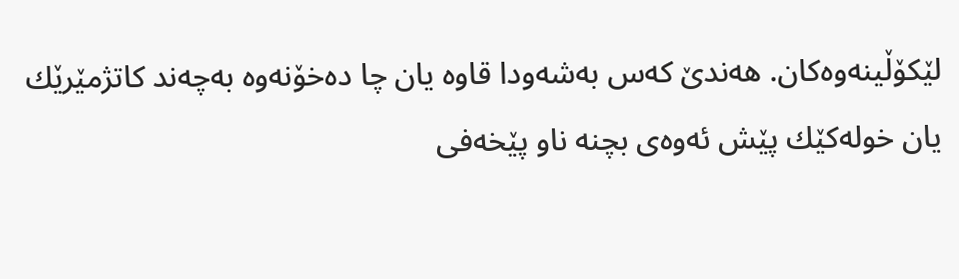لێکۆڵینه‌وه‌کان. هه‌ندێ که‌س به‌شه‌ودا قاوه‌ یان چا ده‌خۆنه‌وه‌ به‌چه‌ند کاتژمێرێك یان خوله‌کێك پێش ئه‌وه‌ی بچنه‌ ناو پێخه‌فی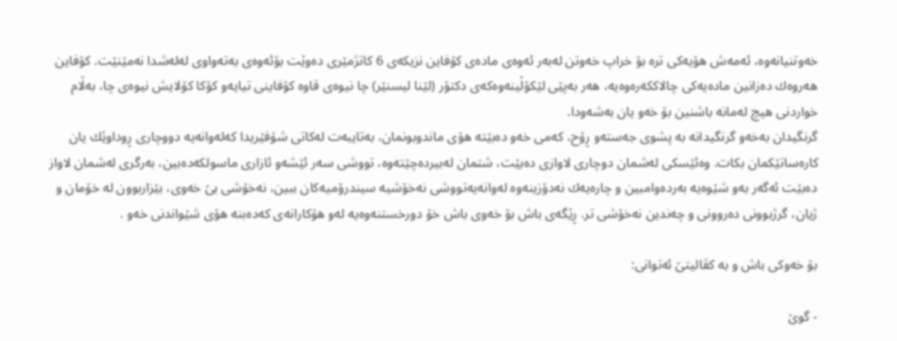خه‌وتنیانه‌وه، ئه‌مه‌ش هۆیه‌کی تره‌ بۆ خراپ خه‌وتن له‌به‌ر ئه‌وه‌ی ماده‌ی کۆفاین نزیکه‌ی 6 کاتژمێری ده‌وێت بۆئه‌وه‌ی به‌ته‌واوی له‌له‌شدا نه‌مێنێت. کۆفاین هه‌روه‌ك ده‌زانین ماده‌یه‌کی چالاککه‌ره‌وه‌یه، هه‌ر به‌پێی لێکۆڵینه‌وه‌که‌ی دکتۆر (لێنا لیسنێر) چا نیوه‌ی قاوه کۆفاینی تیایه‌و کۆکا کۆلایش نیوه‌ی چا، به‌ڵام خواردنی هیچ له‌مانه ‌باشنین بۆ خه‌و یان به‌شەودا.
گرنگیدان به‌خه‌و گرنگیدانه ‌به‌ پشوی جه‌سته‌و ڕۆح، که‌می خه‌و ده‌بێته ‌هۆی ماندوبونمان، به‌تایبه‌ت له‌کاتی شۆفێریدا که‌له‌وانه‌یه ‌دووچاری ڕوداوێك یان کاره‌ساتێكمان بکات. وه‌ئێسکی له‌شمان دوچاری لاوازی ده‌بێت، شتمان له‌بیرده‌چێته‌وه، تووشی سه‌ر ئێشه‌و ئازاری ماسولکه‌ده‌بین، به‌رگری له‌شمان لاواز ده‌بێت ئه‌گه‌ر به‌و شێوه‌یه‌ به‌رده‌وامبین و چاره‌یه‌ك نه‌دۆزینه‌وه له‌وانه‌یه‌تووشی نه‌خۆشیه‌ سیندرۆمیه‌کان ببین، نه‌خۆشی بێ خه‌وی، بێزاربوون له‌ خۆمان و ژیان، گرژبوونی ده‌روونی و چه‌ندین نه‌خۆشی تر. ڕێگه‌ی باش بۆ خه‌وی باش خۆ دورخستنه‌وه‌یه‌ له‌و هۆکارانه‌ی که‌ده‌بنه ‌هۆی شێواندنی خه‌و .

بۆ خەوکی باش و بە کڤالیتێ ئەتوانی:

- گوێ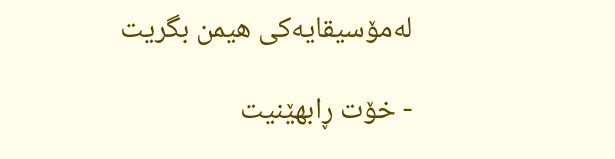له‌مۆسیقایه‌کی هیمن بگریت

- خۆت ڕابهێنیت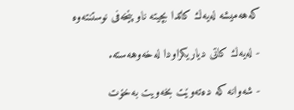که‌هه‌میشه‌ له‌یه‌ك کاتدا بچیته ‌ناو پێخه‌فی نوستنته‌وه

- له‌یه‌ك کاتی دیاریکراودا له‌خه‌وهه‌سته.

- شه‌وانه‌ که‌ ده‌ته‌وێت بخه‌ویت به‌خۆت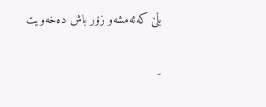بڵێ که‌ئه‌مشه‌و زۆر باش ده‌خه‌ویت

-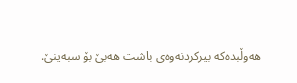هه‌وڵبده‌که‌ بیرکردنه‌وه‌ی باشت هه‌بێ بۆ سبەینێ.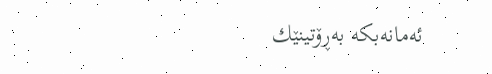ئه‌مانه‌بکه ‌به‌ڕۆتینێك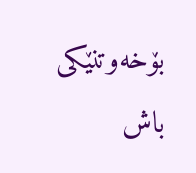بۆخه‌وتنێکی باش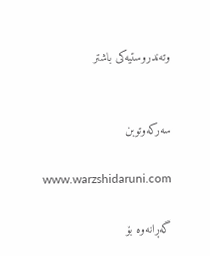وته‌ندروستیه‌کی باشتر


سه‌رکه‌وتوبن

www.warzshidaruni.com

گه‌ڕانه‌وه‌ بۆ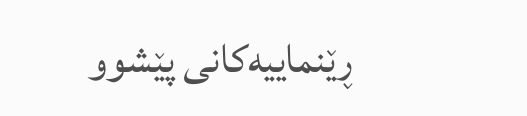ڕێنماییه‌كانی پێشوو